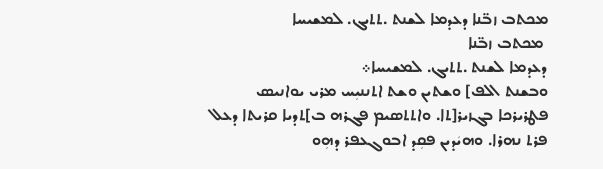ܡܟܬܒ ܙܒ̈ܢܐ ܕܥܕܡܐ ܠܫܢܬ .ܬܬܝܓ. ܠܡܫܝܚܐ
 ܡܟܬܒ ܙܒ̈ܢܐ
ܕܥܕܡܐ ܠܫܢܬ .ܬܬܝܓ. ܠܡܫܝܚܐ܀
ܘܒܫܢܬ ܐܠܦ] ܘܫܬܝܢ ܘܫܬ ܐܬܢܢܝܼܚ ܡܪܝ ܝܘܐܢܝܣ ܦܛܪܝܪܟܐ ܒܓܙܝܪ[ܬܐ. ܘܐܬܬܣܝܡ ܦܓܪܗ ܒ]ܬܕܝܐ ܩܪܝܬܐ ܕܥܠ ܦܪܬ ܢܗܪܐ. ܘܗܝܿܕܝܢ ܦܩܼܕ ܐܒܘܓܥܦܪ ܕܗܼܘ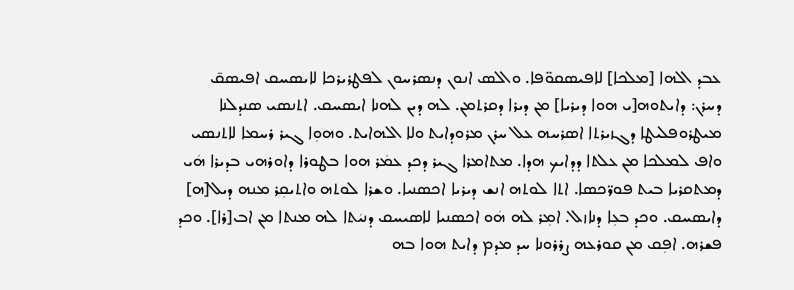ܥܒܕ ܐܠܗܐ [ܡܠܟܐ] ܠܐܦܝܣܩܘ̈ܦܐ. ܘܐܠܣ ܐܢܘܢ ܕܢܣܪܚܘܢ ܠܦܛܪܝܪܟܐ ܠܐܝܣܚܩ ܐܦܝܣܩ̄ ܕܚܪܢ: ܕܐܝܬܘܗ[ܝ ܗܘܐ ܕܝܪܝܐ] ܡܢ ܕܝܪܐ ܕܩܪܬܡܢ. ܠܗ ܕܝܢ ܠܗܢܐ ܐܝܣܚܩ. ܐܬܢܣܝ ܣܢܕܠܢܐ ܡܝܛܪܘܦܠܝܛܐ ܕܓܙܝܪܬܐ ܐܣܪܚܗ ܥܠ ܚܪܢ ܡܪܘܕܐܝܬ ܘܠܐ ܐܠܗܐܝܬ. ܘܗܘܼܐ ܓܝܪ ܪܚܡܐ ܠܐܬܢܣܝ ܘܐܦ ܠܡܠܟܐ ܡܢ ܥܠܬܐ ܕܕܐܝܟ ܗܕܐ. ܡܬܐܡܪܐ ܓܝܪ ܕܟܕ ܥܡܿܪ ܗܘܐ ܒܛܘܪܐ ܕܐܘܪܗܝ ܒܕܝܪܐ ܗܿܝ ܕܡܬܩܪܝܐ ܒܝܬ ܦܘܪ̈ܟܣܐ. ܐܬܐ ܠܘܬܗ ܐܢܫ ܕܝܪܝܐ ܐܟܣܢܝܐ. ܘܫܪܐ ܠܘܬܗ ܘܐܬܝܩܼܪ ܡܢܗ ܕܝܠ[ܗ] ܕܐܝܣܚܩ. ܘܟܕ ܒܥܼܐ ܕܢܐܙܠ. ܐܡܼܪ ܠܗ ܗܿܘ ܐܟܣܢܝܐ ܠܐܣܝܚܩ ܕܢܝܿܬܐ ܠܗ ܡܢܬܐ ܡܢ ܐܒ[ܪܐ]. ܘܟܕ ܦܫܪܗ. ܐܦܼܩ ܡܢ ܩܘܪܥܗ ܨܪܪܘܢܐ ܚܕ ܡܕܡ ܕܐܝܬ ܗܘܐ ܒܗ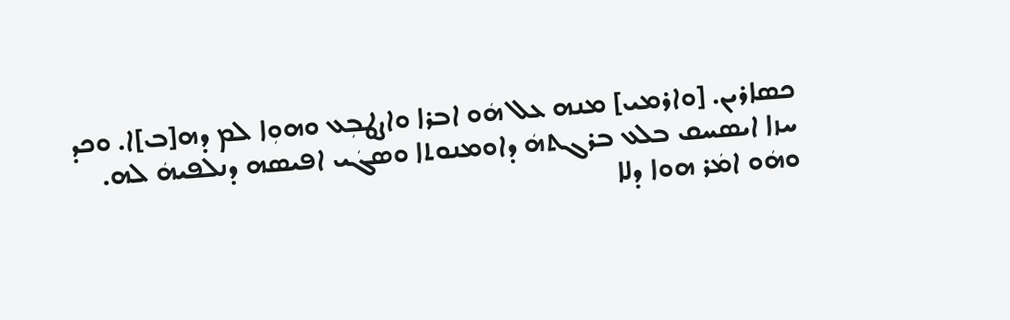ܟܣܐܪܝܢ. [ܘܐܪܡܝ] ܡܢܗ ܥܠ ܗܿܘ ܐܒܪܐ ܘܐܨܛܒܼܥ ܘܗܘܼܐ ܠܡ ܕܗ[ܒ]ܐ. ܘܟܕ ܚܙܐ ܐܝܣܚܩ ܒܠܥ ܒܪܓܬܗܿ ܕܐܘܡܢܘܬܐ ܘܣܓܿܝ ܐܦܝܣܗ ܕܢܠܦܝܗܿ ܠܗ. ܘܗܿܘ ܐܡܿܪ ܗܘܐ ܕܠܐ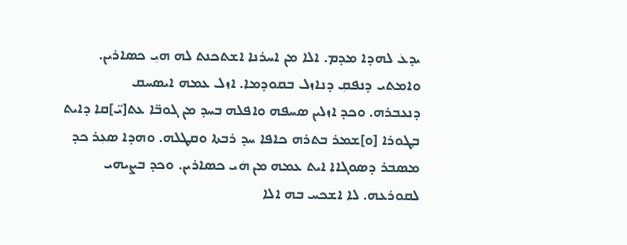ܝܕܥܿ ܠܗܕܐ ܡܕܡ. ܐܠܐ ܡܢ ܐܚܪܢܐ ܐܫܬܟܢܬ ܠܗ ܗܝܼ ܟܣܐܪܝܢ. ܘܐܡܬܝ ܕܢܦܩܼ ܕܢܐܙܠ ܒܩܘܕܡܐ. ܐܙܠ ܥܡܗ ܐܝܣܚܩ
ܕܢܥܒܪܗ. ܘܟܕ ܐܙܠܝܢ ܣܚܦܗ ܘܐܦܠܗ ܒܚܕ ܡܢ ܓܘܒ̈ܐ ܥܬ[ܝ̈]ܩܐ ܕܐܝܬ ܒܛܘܪܐ [ܘ]ܫܡܪ ܒܬܪܗ ܟܐܦܐ ܚܕ ܪܒܬܐ ܘܩܛܠܗ. ܘܗܕܐ ܣܥܼܪ ܟܕ ܡܣܒܪ ܕܣܘܓܐܐ ܐܝܬ ܥܡܗ ܡܢ ܗܿܝ ܟܣܐܪܝܢ. ܘܟܕ ܒܨܝܗܝ ܠܩܘܪܥܗ. ܠܐ ܐܫܟܚ ܒܗ ܐܠܐ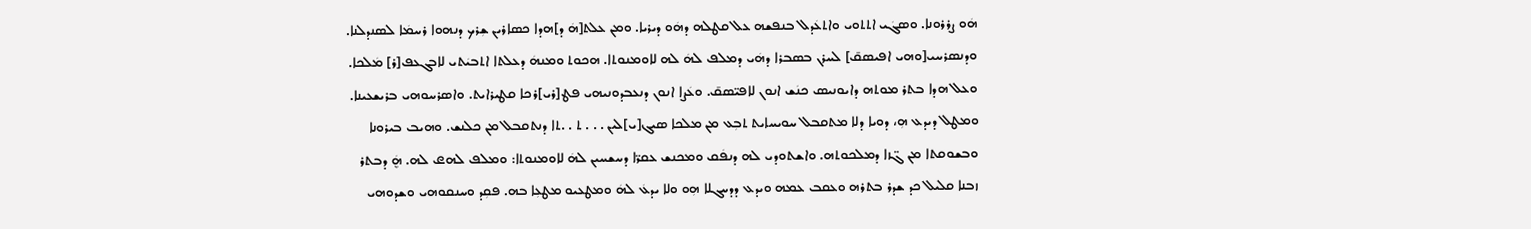ܗܿܘ ܨܪܪܘܢܐ. ܘܣܓܿܝ ܐܬܬܘܝ ܘܐܬܥܿܕܠ ܒܢܦܫܗ ܥܠ ܩܛܠܗ ܕܗܿܘ ܕܝܪܝܐ. ܘܡܢ ܥܠܬ[ܗܿ ܕ]ܗܕܐ ܟܣܐܪܝܢ ܫܼܪܟ ܕܢܗܘܐ ܪܚܡܿܐ ܠܣܢܕܠܢܐ. ܘܕܢܣܪܚܝ[ܘܗܝ ܐܦܝܣܩ̄] ܠܚܪܢ ܒܣܒܪܐ ܕܗܿܝ ܕܡܠܦ ܠܗܿ ܠܗ ܠܐܘܡܢܘܬܐ. ܗܟܘܬ ܘܡܢܗܿ ܕܥܠܬܐ ܐܬܒܝܿܬܝ ܠܐܒܓܥܦ[ܪ] ܡܿܠܟܐ. ܘܥܠ ܗܕܐ ܒܬܪ ܡܘܬܗ ܕܐܝܘܢܝܣ ܟܢܿܫ ܐܢܘܢ ܠܐܦܝ̈ܣܩ̄. ܘܥܿܨܐ ܐܢܘܢ ܕܢܥܒܕܘܢܝܗܝ ܦܛ[ܪܝ]ܪܟܐ ܩܛܝܪܐܝܬ. ܘܐܣܪܚܘܗܝ ܒܪܝܫܥܝܢܐ. ܘܡܛܠ ܕܝܕܥ ܗܼ، ܕܘܝܐ ܕܠܐ ܡܬܩܒܠ ܚܘܝܚܐܝܬ ܬܒܼܥ ܡܢ ܡܠܟܐ ܣܝܓ[ܝ]ܠܝܢ . . . ܬ . .ܬܐ ܕܢܬܩܒܠ ܡܢ ܟܠܢܫ. ܘܗܝܒ ܒܝܪܘܢܐ ܘܒܫܘܩܬܐ ܡܢ ܓ̈ܙܐ ܕܡܠܟܘܬܗ. ܘܐܫܬܘܕܝ ܠܗ ܕܢܦܿܩ ܘܡܟܢܫ ܥܩܪ̈ܐ ܕܚܫܚܝܢ ܠܗܿ ܠܐܘܡܢܘܬܐ: ܘܡܠܦ ܠܗܧ ܠܗ. ܗܷܿ ܕܒܬܪ ܙܒܢܐ ܩܠܝܠ ܟܕ ܫܕܪ ܒܬܪܗ ܘܥܩܒ ܥܡܗ ܘܝܕܥ ܕܕܚܓܠܐ ܗܼܘ ܘܠܐ ܝܕܥܿ ܠܗܿ ܘܡܛܥܝܘ ܡܛܥܼܐ ܒܗ. ܦܩܼܕ ܘܚܢܩܘܗܝ ܘܫܕܘܗܝ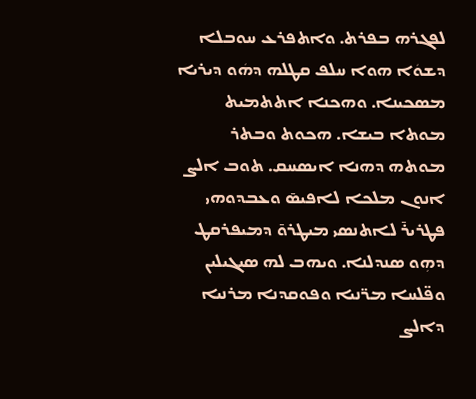ܠܦܓܪܗ ܒܦܪܬ. ܘܐܬܦܪܥ ܚܘܒܠܐ ܕܫܘܿܐ ܗܘܐ ܚܠܦ ܩܛܠܗ ܕܗܿܘ ܕܝܪܝܐ ܡܣܟܝܢܐ. ܘܗܟܢܐ ܐܬܬܡܝܬ ܡܘܬܐ ܒܝܫܐ. ܗܟܘܬ ܘܒܬܪ ܡܘܬܗ ܕܗܢܐ ܐܝܣܚܩ. ܬܘܒ ܐܠܨ ܐܢܘܢ ܡܠܟܐ ܠܐܦܝܣ̄ ܘܥܒܕܘܗܝ ܦܛܪܝܪ̄ ܠܐܬܢܣܝ ܡܝܛܪܘ̄ ܕܡܝܦܪܩܛ ܕܗܼܘ ܣܢܕܠܢܐ. ܘܝܗܒ ܠܗ ܣܝܓܝܠܝܢ ܘܦ̈ܠܚܐ ܡܪ̈ܢܝܐ ܘܦܘܩܕܢܐ ܡܪܢܝܐ ܕܐܠܨ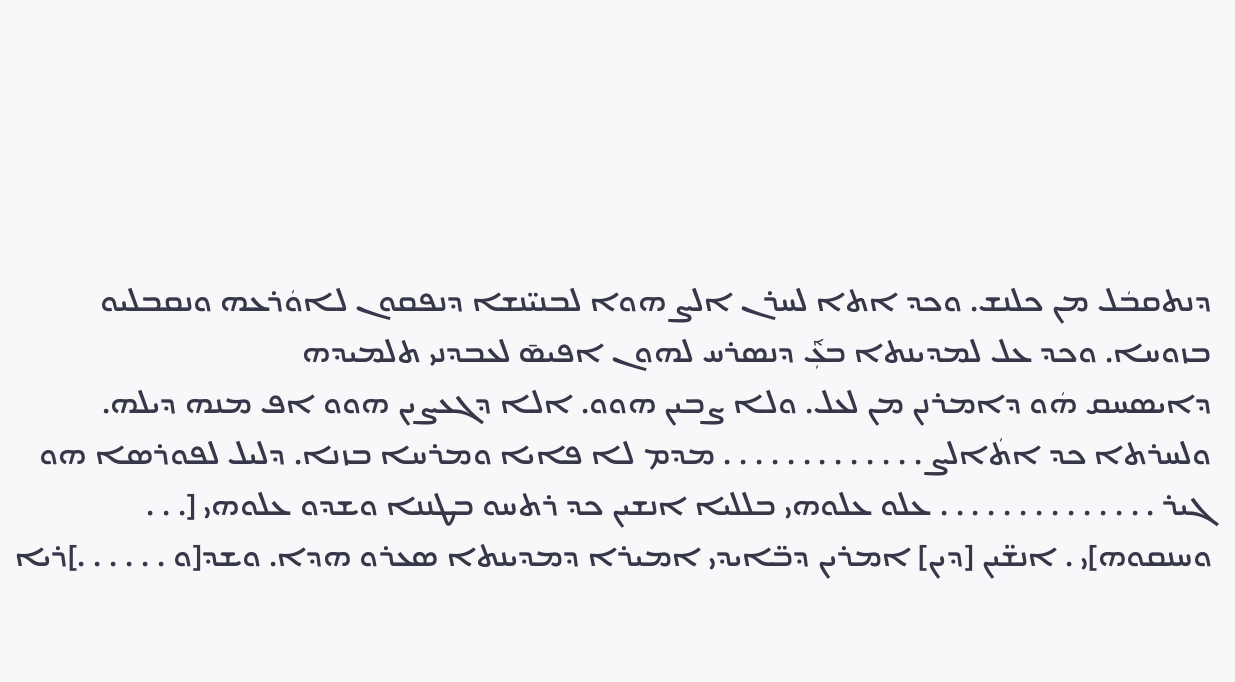ܕܢܬܩܒܿܠ ܡܢ ܟܠܢܫ. ܘܟܕ ܐܬܐ ܠܚܪܢ ܐܠܨ ܗܘܐ ܠܒܢܝ̈ܢܫܐ ܕܢܦܩܘܢ ܠܐܘܿܪܥܗ ܘܢܩܒܠܝܘ ܒܙܘܚܐ. ܘܟܕ ܥܠ ܠܡܕܝܢܬܐ ܒܥܑܼ ܕܢܣܪܚ ܠܗܘܢ ܐܦܝܣ̄ ܠܥܒܕܢܝ ܬܠܡܝܕܗ
ܕܐܝܣܚܩ ܗܿܘ ܕܐܡܪܢܢ ܡܢ ܠܥܠ. ܘܠܐ ܨܒܝܢ ܗܘܘ. ܐܠܐ ܕܓܥܨܝܢ ܗܘܘ ܐܦ ܡܢܗ ܕܝܠܗ. ܘܠܚܪܬܐ ܟܕ ܐܬܿܐܠܨ . . . . . . . . . . . . . ܡܕܡ ܠܐ ܦܐܝܐ ܘܡܪܚܐ ܒܙܢܐ. ܕܠܝܠ ܠܦܘܪܣܐ ܗܘ ܓܝܪ . . . . . . . . . . . . . . ܥܠܘ ܥܠܘܗܝ ܒܠܠܝܐ ܐܢܫܝܢ ܟܕ ܪܬܚܘ ܒܛܢܢܐ ܘܫܕܘ ܥܠܘܗܝ [. . . ܘܚܢܩܘܗ]ܝ . ܐܢܫ̈ܝܢ [ܕܝܢ] ܐܡܪܝܢ ܕܒ̈ܐܝܕܝ ܐܡܝܪܐ ܕܡܕܝܢܬܐ ܣܥܪܘ ܗܕܐ. ܘܫܕ[ܘ . . . . . .]ܪܝܐ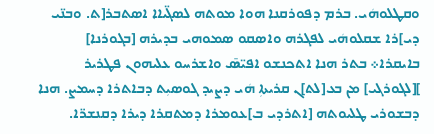ܘܩܛܠܘܗܿܝ. ܒܪܡ ܕܦܘܪܩܢܐ ܗܘܐ ܡܘܬܗ ܠܣܓ̈ܝܐܐ ܐܣܬܒܪ[ܬ. ܘܒܢ̈ܝ ܕܝ]ܪܐ ܫܩܠܘܗܿܝ ܠܦܓܪܗ ܘܐܣܩܘ ܣܡܘܗܝ ܒܕܝܪܗ [ܒܓܘܪܢܐ] ܒܐܝܩܪܐ܀ ܒܬܪ ܗܢܐ ܐܬܟܢܫܘ ܐܦܝ̈ܣ̄ ܘܐܫܪܚܘ ܥܠܝܗܘܢ ܦܛܪܝܪ ][ܠܓܘܪܓܝ] ܡܢ ܒܥ[ܠܬ]ܢ ܩܪܝܬܐܼ ܗܿܝ ܕܨܝܕ ܓܘܣܝܼܬ ܕܒܐܬܪܐ ܕܚܡܨ. ܗܢܐ ܕܒܫܘܪܝ ܛܠܝܘܬܗ [ܐܬܪܕܝ ܒ]ܥܘܡܪܐ ܕܡܬܩܪܐ ܕܝܪܐ ܕܩܢܫܪ̈ܐ.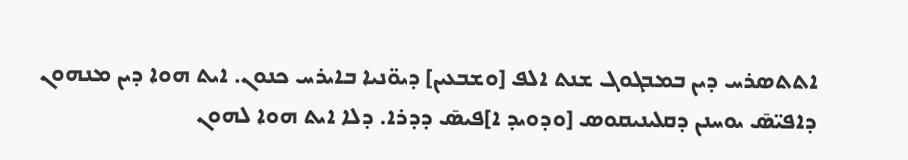ܐܬܬܣܪܚ ܕܝܢ ܒܡܒܓܘܓ ܫܢܬ ܐܠܦ [ܘܫܒܥܝܢ] ܕܝܘ̈ܢܝܐ ܒܐܝܪܚ ܟܢܘܢ. ܐܝܬ ܗܘܐ ܕܝܢ ܡܢܗܘܢ ܕܐܦܝ̈ܣ̄ ܝܘܚܢܢ ܕܩܠܝܢܝܩܘܣ [ܘܕܘܝܕ ܐ]ܦܝܣ̄ ܕܕܪܐ. ܕܠܐ ܐܝܬ ܗܘܐ ܠܗܘܢ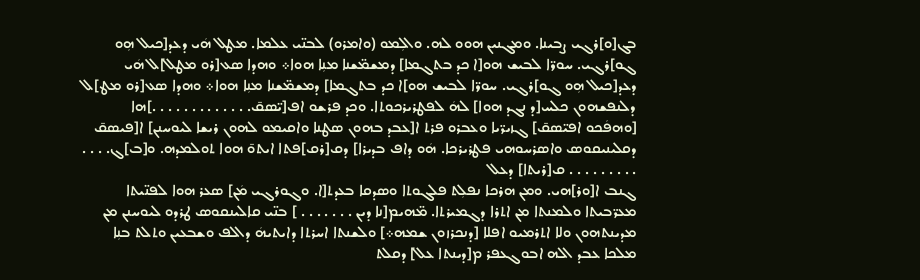ܒܓ[ܘ]ܪܓܝ ܨܒܝܢܐ. ܘܡܓܢܝܢ ܗܘܘ ܠܗ. ܘܐܠܼܡܘ (ܘܐܡܪܘ) ܠܒܢ̈ܝ ܥܠܡܐ. ܡܛܠ ܗܿܝ ܕܥܕ[ܟܝܠ ܗܼܘ ܓܘ]ܪܓܝ. ܚܘܪ̈ܐ ܠܒܝܫ ܗܘ[ܐ ܟܕ ܒܬܓܡܐ] ܕܡܫܡ̈ܫܢܐ ܡܢܼܐ ܗܘܐ܀ ܘܗܕܐ ܣܥ[ܪܘ ܡܛܠ]ܠ ܗܿܝ ܕܥܕ[ܟܝܠ ܗܼܘ ܓܘ]ܪܓܝ. ܚܘܪ̈ܐ ܠܒܝܫ ܗܘ]ܐ ܟܕ ܒܬܓܡܐ] ܕܡܫܡ̈ܫܢܐ ܡܢܼܐ ܗܘܐ܀ ܘܗܕܐ ܣܥ[ܪܘ ܡܛ]ܠ ܕܠܢܦܫܗܘܢ ܟܠܚ[ܕ ܢܓܕ ܗܘܐ] ܠܗܿ ܠܦܛܪܝܪܟܘܬܐ. ܘܟܕ ܦܪܫܘ ܐܦ[ܝ̈ܣܩ̄. . . . . . . . . . . . .]ܗܐ [ܘܗܦܿܟܘ ܐܦܝ̈ܣܩ̄] ܓܙܝܪ̈ܝܐ ܘܥܒܪܘ ܦܪܬ ܐ[ܥܒܕ ܒܗܘܢ ܣܛܢܐ ܘܐܩܝܡܘ ܠܗܘܢ ܪܝܫܐ ܠܝܘܚܢܢ] ܐ[ܦܝܣܩ̄ ܕܩܠܝܢܝܩܘܣ ܘܐܣܪܚܘܗܝ ܦܛܪܝܪܟܐ. ܗܿܘ ܕܐܦ ܒܕܝܪܐ] ܕܩ[ܪܩ]ܦܬܐ ܐܝܬܘ̄ ܗܘܐ ܬܘܠܡܕܗ. ܘ[ܒ]ܓ. . . . . . . . . . . . . ܩ[ܪܝܬܐ] ܕܥܠ
ܓܢܒ ܐ[ܘܪ]ܗܝ. ܘܡܢ ܗܪܟܐ ܢܦܠܼܬ ܦܠܓܘܬܐ ܘܣܕܩܐ ܒܥܕܬ[ܐ. ܘܓܘܪܓܝ ܡܿܢ] ܣܥܪ ܗܘܐ ܠܦܢ̈ܝܬܐ ܡܥܪ̈ܒܝܬܐ ܘܠܡܢܬܐ ܡܢ ܐܬܪܐ ܕܓܡܝܪܬܐ. ܡ̈ܗܝܡ[ܢܐ ܕܝܢ . . . . . . . ] ܒܢ̈ܝ ܩܐܠܝܢܩܘܣ ܛܪܕܘ ܠܝܘܚܢܢ ܡܢ ܡܕܝܢܬܗܘܢ ܘܠܐ ܐܬܪܡܝܘ ܐܦܠܐ [ܕܢܟܪܙܘܢ ܫܡܗ܀] ܘܠܫܢܬܐ ܐܚܪܬܐ ܕܐܝܬܝܗܿ ܕܐܠܦ ܘܫܒܥܝܢ ܘܬܠܬ ܒܢܼܐ ܡܠܟܐ ܥܒܕ ܐܠܗ ܐܒܘܓܥܦܪ ܡ[ܕܝܢܬܐ ܥܠ] ܕܩܠܬ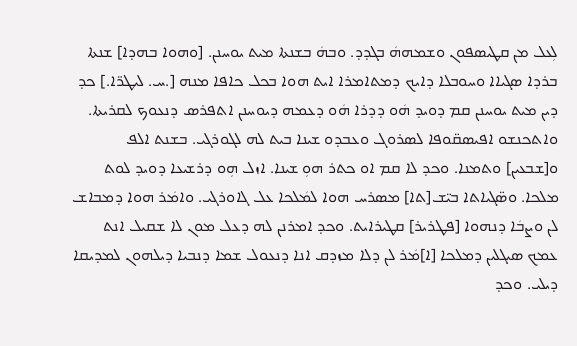ܠܼܥܠ ܡܢ ܩܛܝܣܦܘܢ ܘܫܡܗܗܿ ܒܓܕܕ. ܘܒܗܿ ܒܫܢܬܐ ܡܝܬ ܝܘܚܢܢ. [ܘܗܘܐ ܒܗܕܐ] ܫܢܬܐ ܒܪܕܐ ܣܓܝܐܐ ܘܚܘܒܠܐ ܕܐܝܟ ܕܡܬܐܡܪܐ ܐܝܬ ܗܘܐ ܒܟܠ ܟܐܦܐ ܡܢܗ [.ܚ. ܠܝܛܪ̈ܐ.] ܟܕ ܕܝܢ ܡܝܬ ܝܘܚܢܢ ܩܡ ܕܘܝܕ ܗܿܘ ܕܕܪܐ ܗܿܘ ܕܥܡܗ ܕܝܘܚܢܢ ܐܬܦܪܣ ܕܢܥܘܟ ܠܩܪܝܬܐ. ܘܐܬܟܢܫܘ ܐܦܝܣܩ̈ܘܦܐ ܠܣܪܘܓ ܘܥܒܕܘ ܫܝܢܐ ܒܝܬ ܠܗ ܠܓܘܪܓܝ. ܒܫܢܬ ܐܠܦ ܘ[ܫܒܥܝܢ] ܘܬܡܢܐ. ܘܟܕ ܠܐ ܩܡ ܐܘ ܟܬܪ ܗܘܼ ܫܝܢܐ. ܐܙܠ ܗܼܘ ܕܪܫܝܥܐ ܕܘܝܕ ܠܘܬ ܡܠܟܐ. ܘܣ̈ܓܝܐܬܐ ܒܝ̈ܫ[ܬܐ] ܡܣܪܚ ܗܘܐ ܠܡܿܠܟܐ ܥܠ ܓܐܘܪܓܝ. ܘܐܡܿܪ ܗܘܐ ܕܡܒܐܫ ܠܢ ܘܨܒܿܐ ܕܢܗܘܐ [ܦܛܪܝܪ] ܩܛܝܪܐܝܬ. ܘܟܕ ܐܡܪܢܢ ܠܗ ܕܥܠ ܡܘܢ ܠܐ ܫܩܝܠ ܐܢܬ ܥܡܟ ܣܝܓܠܝܢ ܕܡܠܟܐ [ܐ]ܡܿܪ ܠܢ ܕܠܐ ܡܙܕܩ ܐܢܐ ܕܢܥܘܠ ܫܡܐ ܕܢܒܝܐ ܕܝܠܗܘܢ ܠܡܕܝܩܐ ܕܝܠܝ. ܘܟܕ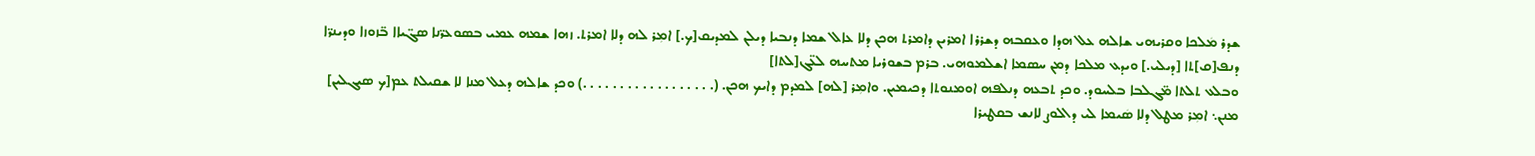ܫܕܪ ܡܿܠܟܐ ܘܩܪܝܗܝ ܫܐܠܗ ܥܠ ܗܕܐ ܘܥܩܒܗ ܕܫܪܪܐ ܐܡܪܝܢ ܕܐܡܪܬ ܗܟܢ ܕܠܐ ܥܐܠ ܫܡܐ ܕܢܒܝܐ ܕܝܠܢ ܠܡܕܝܩ[ܟ.] ܐܡܼܪ ܠܗ ܕܠܐ ܐܡܪܬ. ܙܗܐ ܫܡܗ ܥܡܝ ܒܣܘܥܪ̈ܢܐ ܣܓ̈ܝܐܐ ܒ̈ܙܘܙܐ ܘܕܝܢܪ̈ܐ ܕܢܦ[ܩ]ܬܐ [ܕܝܠܝ.] ܘܝܕܥ ܡܠܟܐ ܕܡܢ ܚܣܡܐ ܐܫܠܡܘܗܝ. ܒܪܡ ܒܫܘܪܝܐ ܡܬܚܗ ܠܥ̈ܓ[ܠܬܐ]
ܘܒܠܥ ܬܠܬܐ ܡ̈ܓܠܒܐ ܒܠܚܘܕ. ܘܟܕ ܬܒܥܗ ܕܢܠܦܗ ܐܘܡܢܘܬܐ ܕܟܝܡܝܢ. ܘܐܡܼܪ [ܠܗ] ܠܡܕܡ ܕܐܝܟ ܗܟܢ. (. . . . . . . . . . . . . . . . . .) ܘܟܕ ܫܐܠܗ ܕܥܠ ܡܢܐ ܠܐ ܫܩܝܠܬ ܥܡ[ܟ ܣܝܓܠܝܢ] ܡܢܢ܆ ܐܡܼܪ ܡܛܠ ܕܠܐ ܣܿܝܡܐ ܠܝ ܕܐܠܘܨ ܠܐܢܫ ܒܩܛܝܪܐ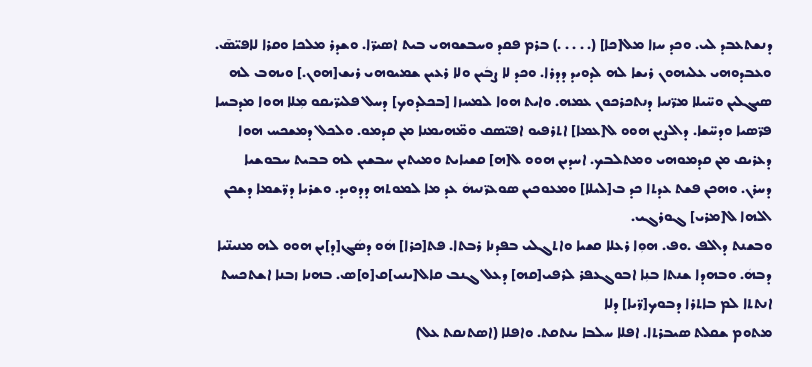ܕܢܫܬܥܒܕ ܠܝ. ܘܟܕ ܚܙܐ ܡܠ[ܟܐ] (. . . . .) ܒܪܡ ܦܩܕ ܘܚܒܫܘܗܝ ܒܝܬ ܐܣܝܪ̈ܐ. ܘܫܕܪ ܡܠܟܐ ܘܩܪܐ ܠܐܦܝ̈ܣ̄. ܘܥܒܕܘܗܝ ܥܠܝܗܘܢ ܪܝܫܐ ܠܗ ܠܕܘܝܕ ܕܕܪܐ. ܘܟܕ ܠܐ ܨܒܿܝܢ ܘܠܐ ܪܥܝܢ ܫܡܝܘܗܝ ܪܝܫ[ܗܘܢ.] ܘܝܗܒ ܠܗ ܣܝܓܠܝܢ ܘܚ̈ܝܠܐ ܡܪ̈ܢܝܐ ܕܢܬܟܪܟܘܢ ܥܡܗ. ܘܐܝܬ ܗܘܐ ܠܡܚܙܐ [ܒܟܠܕܘܟ] ܕܚܠ ܦܠܝܪ̈ܝܩܘ ܡܼܠܐ ܗܘܐ ܡܕܒܚܐ ܦܪ̈ܣܝܐ ܘܕܚ̈ܫܐ. ܕܐܠܨܝܢ ܗܘܘ ܠ[ܥܡܐ] ܐܬܪܦܝܘ ܐܦܝ̈ܣܩ ܘܡ̈ܗܝܡܢܐ ܡܢ ܩܕܡܘ. ܘܠܟܠ ܕܡܫܟܚ ܗܘܐ ܕܥܪܝܩ ܡܢ ܩܕܡܘܗܝ ܘܡܬܠܒܟ. ܐܚܕܝܢ ܗܘܘ ܠ[ܗ] ܩܫܝܐܝܬ ܘܡܝܬܝܢ ܚܒܫܝܢ ܠܗ ܒܒܝܬ ܚܒܘܫܝܐ ܕܚܪܢ. ܘܗܟܢ ܦܫܬ ܥܕܬܐ ܟܕ ܒ[ܠܝܠܐ] ܘܡܥܘܟܝܢ ܣܘܥܪ̈ܢܝܗܿ ܥܕ ܡܐ ܠܡܘܬܗ ܕܕܘܝܕ. ܘܫܪܝܐ ܕܪ̈ܫܡܐ ܕܫܟܢ ܐܠܗܐ ܠ[ܡܪܝ] ܓܘܪܓܝ.
ܘܒܫܢܬ ܕܐܠܦ .ܘܦ. ܗܘܼܐ ܪܥܠܐ ܩܫܝܐ ܘܐܬܓܠܝ ܒܦܕܢܐ ܪܒܬܐ. ܦܬ[ܟܪܐ] ܗܿܘ ܕܣܿܓ[ܕ]ܝܢ ܗܘܘ ܠܗ ܡܢܝܢ̈ܝܐ ܕܒܗܿ. ܘܒܗܕܐ ܫܢܬܐ ܒܢܼܐ ܐܒܘܓܥܦܪ ܠܪܦܝ[ܩܗ] ܕܥܠ ܓܢܒ ܩܐܠ[ܝܢܝ]ܩ[ܘ]ܣ. ܒܗܢܐ ܙܒܢܐ ܐܫܬܟܚܬ ܐܢܬܬܐ ܠܡ ܒܐܬܪܐ ܕܒܘܟ[ܪ̈ܝܐ] ܕܠܐ
ܡܬܘܡ ܫܩܠܬ ܣܝܒܪܬܐ. ܐܦܠܐ ܚܠܒܐ ܝܢܬܩܬ. ܘܐܦܠܐ (ܐܣܬܢܩܬ ܥܠ)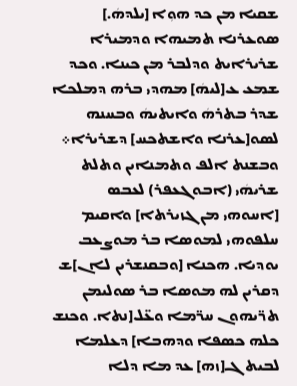ܫܩܝܐ ܡܢ ܟܕ ܗܘܼܐ [ܝܠܕܗܿ.] ܣܘܥܪܢܐ ܬܡܝܗܐ ܘܕܡܝܪܐ ܫܪܝܪܐܝܬ ܘܕܠܒܪ ܡܢ ܟܝܢܐ. ܘܟܕ ܫܡܥ ܥ[ܠܝܗܿ] ܡܗܕܝ ܒܪܗ ܕܡܠܟܐ ܫܕܪ ܒܬܪܗܿ ܘܐܝܬܝܗܿ ܘܒܚܢܗ ܠܣܘ[ܥܪܢܐ ܘܐܫܬܟܚ] ܕܫܪܝܪܐ܀
ܘܒܫܢܬ ܐܠܦ ܘܬܡܢܐܝܢ ܘܬܠܬ ܫܪܝܗܿܝ (ܐܒܘܓܥܦܪ) ܠܥܒܣ [ܐܚܘܗܝ ܡܢ ܓܙܝܪܬܐ] ܘܐܩܝܡ ܚܠܦܘܗܝ ܠܡܘܣܐ ܒܪ ܡܘܨܥܒ ܝܘܕܝܐ. ܗܟܢܐ [ܘܒܩܢܫܪܝܢ ܠܐܢ]ܫ ܕܩܪܝܢ ܠܗ ܡܘܣܐ ܒܪ ܣܘܠܝܡܢ ܬܪ̈ܝܗܘܢ ܚܪ̈ܡܐ ܘܥ̈ܠ[ܢܬܐ. ܘܟܢܫ ܟܠܗ ܟܣܦܐ ܘܕܗܒܐ] ܕܥܠܡܐ ܠܒܝܬ ܓ[ܙܗ] ܥܕ ܡܐ ܕܠܐ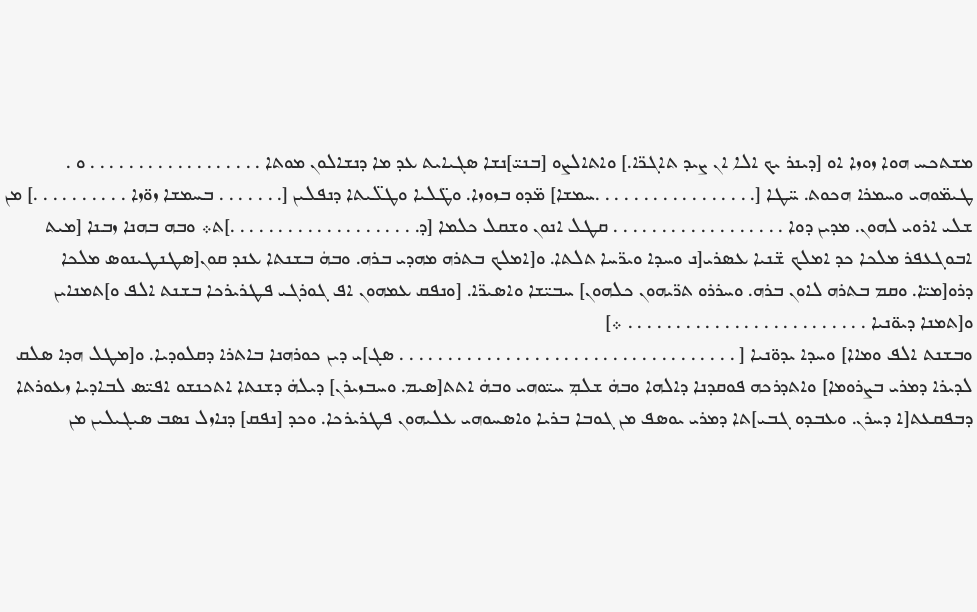ܡܫܬܟܚ ܗܘܐ ܙܘܙܐ ܐܘ [ܕܝܢܪ ܝܟ ܐܠܐ ܐܢ ܨܝܕ ܬܐܓܪ̈ܐ.] ܘܐܬܐܠܨܘ [ܒܢܝ̈]ܢܫܐ ܣܓܝܐܝܬ ܥܕ ܡܐ ܕܢܫܐܠܘܢ ܡܘܬܐ . . . . . . . . . . . . . . . . . . ܘ . ܛܝܡ̈ܘܗܝ ܘܚܡܪܐ ܗܟܘܬ. ܚ̈ܛܐ [. . . . . . . . . . . . . . . . .ܚܡܫܐ] ܡ̈ܕܘ ܒܙܘܙܐ. ܘܛ̈ܠܝܐ ܘܛܠ̈ܝܬܐ ܕܢܦܠܝܢ [. . . . . . . ܒܚܡܫܐ ܙܘ̈ܙܐ . . . . . . . . . .] ܡܢ ܫܠܝ ܐܪܘܝ ܠܗܘܢ. ܡܕܝܢ ܕܘܐ . . . . . . . . . . . . . . . . . . ܩܛܠ ܐܢܘܢ ܘܫܩܠ ܟܠܡܐ [ܕ. . . . . . . . . . . . . . . . . . . .]ܬ܀ ܘܒܗ ܒܗܢܐ ܙܒܢܐ [ܡܝܬ ܐܒܘܓܥܦܪ ܡܠܟܐ ܟܕ ܐܡܠܟ ܫ̈ܢܝܐ ܥܣܪܝ[ܢ ܘܚܕܐ ܘܝܪ̈ܚܐ ܬܠܬܐ. ܘ[ܐܡܠܟ ܒܬܪܗ ܡܗܕܝ ܒܪܗ. ܘܒܗܿ ܒܫܢܬܐ ܥܢܕ ܩܘܢ[ܣܛܢܛܝܢܘܣ ܡܠܟܐ ܕܪܘ[ܡܝ̈ܐ. ܘܩܡ ܒܬܪܗ ܠܐܘܢ ܒܪܗ. ܘܚܪܪܘ ܬܪ̈ܝܗܘܢ ܟܠܗܘܢ] ܚܒܝ̈ܫܐ ܘܐܣܝܪ̈ܐ. [ܘܢܦܩ ܥܡܗܘܢ ܐܦ ܓܘܪܓܝ ܦܛܪܝܪܟܐ ܒܫܢܬ ܐܠܦ ܘ]ܬܡܢܐܝܢ ܘ[ܬܡܢܐ ܕܝܘ̈ܢܝܐ . . . . . . . . . . . . . . . . . . . . . . . . . ܀]
ܘܒܫܢܬ ܐܠܦ ܘܡܐܐ] ܘܚܕܐ ܝܕܘ̈ܢܝܐ [ . . . . . . . . . . . . . . . . . . . . . . . . . . . . . . . . . . . ܣܓ]ܝ ܕܝܢ ܟܘܪܗܢܐ ܒܐܬܪܐ ܕܩܠܘܕܝܐ. ܘ[ܡܛܠ ܗܕܐ ܣܠܩ ܠܕܝܪܐ ܕܡܪܝ ܒܨܪܘܡܐ] ܘܐܬܕܪܟܗ ܦܘܩܕܢܐ ܕܐܠܗܐ ܘܒܗܿ ܫܠܡܼ ܚܝ̈ܘܗܝ ܘܒܗܿ ܐܬܬ[ܣܝܡ. ܘܚܒܙܝܪܢ] ܕܝܠܗܿ ܕܫܢܬܐ ܐܬܟܢܫܘ ܐܦܝ̈ܣ ܠܒܐܕܝܐ ܙܥܘܪܬܐ ܕܒܦܩܥܬ[ܐ ܕܚܪܢ. ܘܥܒܕܘ ܓܒܝ]ܬܐ ܕܡܪܝ ܝܘܣܦ ܡܢ ܓܘܒܐ ܒܪܝܐ ܘܐܣܚܘܗܝ ܥܠܝܗܘܢ ܦܛܪܝܪܟܐ. ܘܟܕ [ܢܦܩ] ܕܢܐܙܠ ܢܣܒ ܣܝܓܝܠܝܢ ܡܢ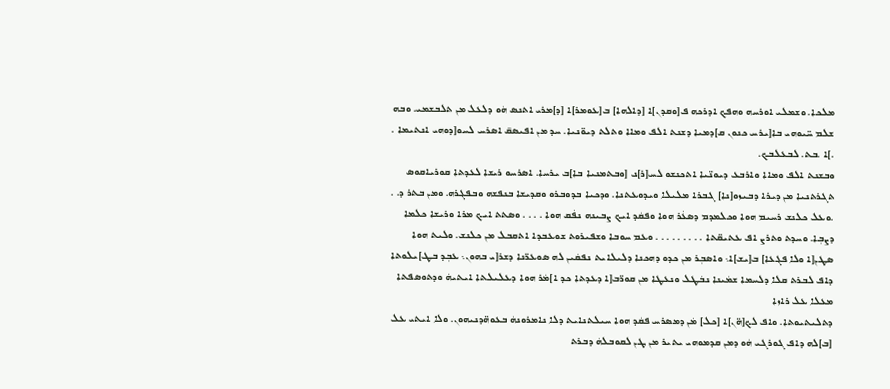ܡܠܟܐ. ܘܫܡܠܝ ܐܘܪܚܗ ܘܗܦܟ ܐܕܪܟܗ ܦ[ܘܩܕܢ]ܐ [ܕܐܠܗܐ] ܒ[ܥܘܡܪ]ܐ [ܕ]ܡܪܝ ܐܬܢܣ ܗܿܘ ܕܠܥܠ ܡܢ ܬܠܒܫܡܝ. ܘܒܗ ܫܠܡ ܚ̈ܝܘܗܝ ܒܐ[ܝܪܚ ܟܢܘܢ ܩ]ܕܡܝܐ ܕܫܢܬ ܐܠܦ ܘܡܐܐ ܘܬܠܬ ܕܝܘ̈ܢܝܐ. ܚܕ ܡܢ ܐܦܝܣܩ̄ ܐܣܪܚ ܠܚܘ[ܕܘܗܝ ܐܢܬܝܡܐ . .]ܐ .ܒܬ. ܠܒܥܠܒܟ.
ܘܒܫܢܬ ܐܠܦ ܘܡܐܐ ܘܐܪܒܥ ܕܝܘܢ̈ܝܐ ܐܬܟܢܫܘ ܠܚ[ܪ]ܢ [ܘܒܬܡܢܝܐ ܒܐ]ܒ ܝܪܚܐ. ܐܣܪܚܘ ܪܝܫܐ ܠܥܕܬܐ ܩܘܪܝܐܩܘܣ ܬܓܪܬܢܝܐ ܡܢ ܕܝܪܐ ܕܒܝܙܘ[ܢܐ] ܓܒܪܐ ܡܠܝܠܐ ܘܝܕܘܥܬܢܐ. ܘܕܟܝܐ ܒܕܘܒܪܘ ܘܩܕܝܫܐ ܒܢܦܫܗ ܘܒܦܓܪܗ. ܘܡܢ ܒܬܪ ܕ. . .ܘܥܠ ܟܠܢܫ ܪܚܝܡ ܗܘܐ ܘܟܠܡܕܡ ܕܣܥܿܪ ܗܘܐ ܘܦܩܿܕ ܐܝܟ ܨܒܝܢܗ ܢܦܿܩ ܗܘܐ . . . . ܘܣܬܬ ܐܝܟ ܡܪܐ ܘܪܝܫܐ ܟܠܡܐ ܕܨܒܼܐ. ܘܚܕܬ ܘܬܪܨ ܐܦ ܥܬܝܩ̈ܬܐ . . . . . . . . . ܘܥܡ ܚܘܒܐ ܘܫܦܝܪܘܬ ܫܘܥܒܕܐ ܐܬܩܒܠ ܡܢ ܟܠܢܫ. ܘܠܝܬ ܗܘܐ ܣܛܢ[ܐ ܘܠܐ ܦܓܥܐ] ܒ[ܝܫ]ܐ܆ ܘܐܣܒܼܪ ܡܢ ܟܕܘ ܕܗܟܢܐ ܕܠܝܠܐܝܬ ܢܦܩܿܝܢ ܠܗ ܣܘܥܪ̈ܢܐ ܕܫܪ[ܝ ܒܗܘܢ܆ ܥܒܼܕ ܒܛ]ܝܠܘܬܐ ܕܐܦ ܠܒܪܬ ܩܠܐ ܕܠܚܡܐ ܫܡܿܝܢܐ ܢܒܿܛܠ ܘܢܥܛܐ ܡܢ ܩܘܪ̈ܒ[ܐ ܕܥܕܬܐ ܟܕ ܐ]ܡܿܪ ܗܘܐ ܕܥܠܝܠܬܐ ܐܝܬܝܗܿ ܘܕܬܘܣܦܬܐ ܡܥܠܐ ܥܠ ܪܐܙܐ
ܕܬܠܝܬܝܘܬܐ. ܘܐܦ ܠܟ[ܗ̈ܢ]ܐ [ܟܠ] ܡܿܢ ܕܡܣܪܚ ܦܩܿܕ ܗܘܐ ܚܝܠܬܢܐܝܬ ܕܠܐ ܢܐܡܪܘܢܗܿ ܒܥܘܗ̈ܕܢܝܗܘܢ. ܘܠܐ ܐܝܬܝ ܥܠ [ܒ]ܠܗ ܕܐܦ ܓܘܪܓܝ ܗܿܘ ܕܡܢ ܩܕܡܘܗܝ ܝܬܝܪ ܡܢ ܛܢ ܠܩܘܒܠܗܿ ܕܒܪܬ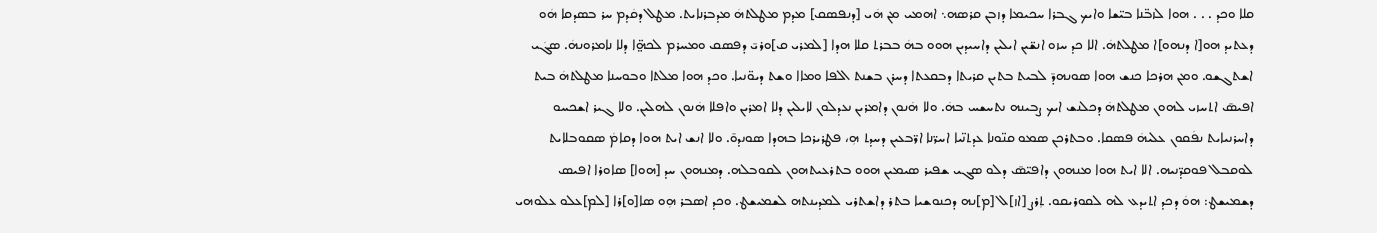ܩܠܐ ܘܟܕ . . . ܗܘܐ ܠܙܒ̈ܢܐ ܒܝ̈ܫܐ ܘܐܝܟ ܓܒܪܐ ܚܟܝܡܐ ܕܙܒܢ ܩܪܣܗ܆ ܐܗܡܝ ܡܢ ܗܿܝ [ܕܢܦܣܩ] ܡܕܡ ܡܛܠܬܗܿ ܡܕܒܪܢܐܝܬ. ܡܛܠ ܕܩܿܕܡ ܚܪ ܒܣܕܩܐ ܗܿܘ ܕܥܬܝܕ ܗܘ[ܐ ܕܢܗܘ]ܐ ܡܛܠܬܗܿ. ܐܠܐ ܟܕ ܚܙܘ ܐܢܫ̈ܝܢ ܐܝܠܝܢ ܕܐܚܝܕܝܢ ܗܘܘ ܒܗܿ ܒܒܪܬ ܩܠܐ ܗܕܐ [ܠܡܪܝ ܩ]ܘܪܝ̄ ܕܦܣܩ ܘܡܚܪܡ ܠܟܗ̤̈ܐ ܕܠܐ ܢܐܡܪܘܢܗܿ. ܣܓܿܝ ܐܫܬܓܫܘ. ܘܡܢ ܗܪܟܐ ܟܢܫ ܗܘܐ ܣܘܢܗܕ̄ ܠܒܝܬ ܒܬܝܢ ܩܪܝܬܐ ܕܒܩܥܬܐ ܕܚܪܢ ܒܫܢܬ ܐܠܦܐ ܘܡܐܐ ܘܫܬ ܕܝܘ̈ܢܝܐ. ܘܟܕ ܗܘܐ ܡܠܬܐ ܘܒܘܚܢܐ ܡܛܠܬܗܿ ܒܝܬ ܐܦܝܣ̄ ܐܬܚܙܝ ܠܗܘܢ ܡܛܠܬܗܿ ܕܟܠܢܫ ܐܝܟ ܨܒܝܢܗ ܢܬܚܫܚ ܒܗܿ. ܘܠܐ ܗܿܢܘܢ ܕܐܡܪܝܢ ܢܥܕܠܘܢ ܠܐܝܠܝܢ ܕܠܐ ܐܡܪܝܢ ܘܐܦܠܐ ܗܿܢܘܢ ܠܗܠܝܢ. ܘܠܐ ܓܝܪ ܐܫܟܚܘ ܕܐܚܪܢܝܐܝܬ ܢܦܿܩܘܢ ܥܠܝܗܿ ܦܣܩܐ. ܘܒܬܪܟܢ ܣܡܘ ܩܢ̈ܘܢܐ ܥܕܬܢ̈ܝܐ ܐܚܪ̈ܢܐ ܐܪ̈ܒܥܝܢ ܕܚܕܬ ܗܼ، ܦܛܪܝܪܟܐ ܒܗܕܐ ܣܘܢܕܘ̄. ܘܠܐ ܐܢܫ ܐܝܬ ܗܘܐ ܕܩܐܡܿ ܣܩܘܒܠܐܝܬ ܠܘܩܒܠ ܦܘܩܕ̈ܢܝܗ. ܐܠܐ ܐܝܬ ܗܘܐ ܡܢܗܘܢ ܕܐܦܝ̈ܣ̄ ܕܠܘ ܣܓܝ ܫܦܝܪ ܣܝܡܝܢ ܗܘܘ ܒܬܪܥܝܬܗܘܢ ܠܩܘܒܠܗ. ܕܡܢܗܘܢ ܚܕ [ܗܘܐ] ܣܐܘܪܐ ܐܦܝܣ ܕܫܡܝܫܛ: ܗܘܿ ܕܟܕ ܐܬܝܕܥ ܠܗ ܠܩܘܪܝܩܘ. ܬܼܪܨ [ܐܙ]ܠ [ܡ]ܢܗ ܕܟܢܘܫܝܐ ܒܬܪ ܕܐܫܬܪܝ ܠܡܕܝܢܬܗ ܠܫܡܝܫܛ. ܘܟܕ ܐܣܒܪ ܗܼܘ ܣܐ[ܘ]ܪܐ [ܠܡ]ܥܠܘ ܥܠܘܗܝ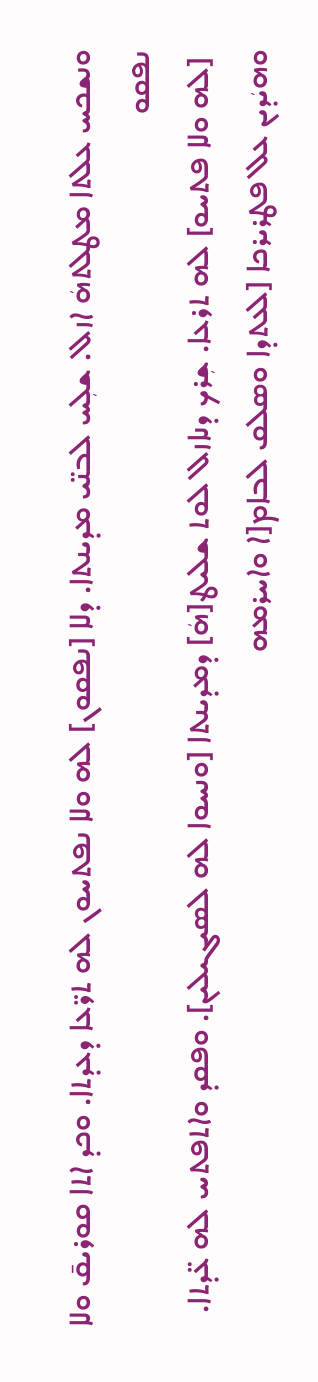ܘܢܫܟܚ ܥܠܬܐ ܡܛܠܬܗܿ ܐܙܠ. ܫܠܼܚ ܠܒܢ̈ܝ ܡܕܝܢܬܐ. ܕܠܐ [ܢܦܩܘܢ] ܠܗ ܘܠܐ ܢܦܬܚܘܢ ܠܗ ܬܪ̈ܥܐ ܕܥܕܬܐ. ܘܟܕ ܐܬܐ ܩܘܪܝܩ̄ ܘܠܐ ܢܦܩܘ
 [ܠܗ ܘܠܐ ܦܬܚܘ] ܠܗ ܬܪܥܐ. ܫܼܪܟ ܕܢܐܙܠ ܠܘܬ ܫܠܝܛ[ܗܿ] ܕܡܕܝܢܬܐ [ܘܢܚܘܐ ܠܗ ܠܣܝܓܝܠܝܢ]. ܘܦܩܕ ܘܐܬܦܬܚ ܠܗ ܥ̈ܕܬܐ. ܘܗܝܿܕܝܢ ܥܠ ܦܛܪܝܪܟܐ [ܠܥܬܕܐ ܘܣܠܩ ܠܒܐܡ[ܐ ܘܐܚܪܡܗ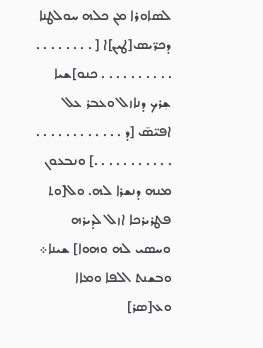ܠܣܐܘܪܐ ܡܢ ܟܠܗ ܚܘܠܛܢܐ ܕܟܪ̈ܝܣ[ܛܝܢ]ܐ [ . . . . . . . . . . . . . . . . . . ܟܢܘ]ܫܝܐ ܫܼܪܟ ܕܢܐܙܠ ܘܥܒܪ ܥܠ ܐܦܝ̈ܣ̄ [ܕ . . . . . . . . . . . . . . . . . . . . . . .] ܘܢܒܥܘܢ ܡܢܗ ܕܢܫܪܐ ܠܗ. ܘܠ[ܘܬ ܦܛܪܝܪܟܐ ܐܙܠ ܠܕܝܪܗ ܘܚܣܝ ܠܗ ܘܗܘܐ] ܫܝܢܐ܀
ܘܒܫܢܬ ܐܠܦܐ ܘܡܐܐ ܘܥ[ܣܪ]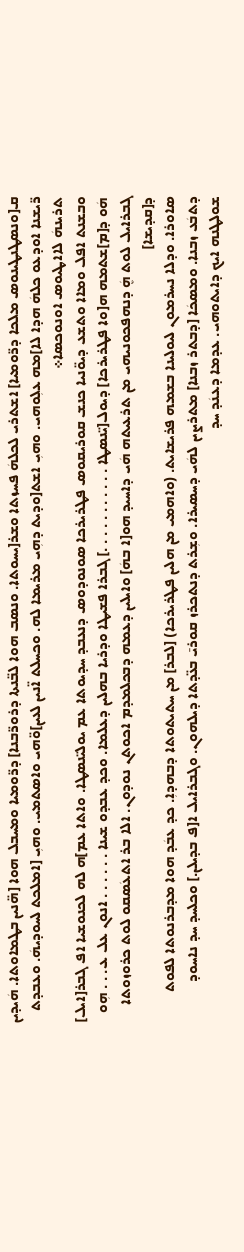ܩ[ܘܢܣܛܢܛܝܢܘܣ ܡܠܟܐ ܕܪ̈ܘܡܝܐ] ܐܫܬܪܝ ܠܟܠܗܿ ܦܚܙܬܐ ܘܫܪ[ܝܚܘܬܐ. ܘܢܣܒ ܗܘܐ ܠܒ̈ܢܬܐ ܕܪܘܪ̈ܒܢܐ] ܕܪ̈ܘܡܝܐ ܘܡܚܒܠ ܗܘܐ [ܗ̈ܢܝܢ ܒܛܡܐܘܬܐ. ܗܿܝܕܝܢ ܪ̈ܝܫܢܐ ܐܘܕܥܘ ܟܠܗܿ ܗܕܐ ܠܐ]ܡܗ ܥܠܼܘܗܝ. ܘܗܝܼ ܐܫܬ[ܘܕܝܬ ܕܗܼܝ ܡܪܝܡܐ ܠܗ. ܘܟܚܠܬ ܐ̈ܢܝܢ ܠܥܝܢ]ܘ̈ܗܝ ܘܐܣܬܡܝ. ܘܗܝܼ [ܐܡܠܟܬ ܠܚܘܕܝܗܿ. ܘܥܒܕܬ ܬܪܝܢܗܿ ܠܐܐܛܝܘܣ ܐܘܢܘܟܣܐ܀
ܘܒܫܢܬ ܐܦܠ ܘܡܐܐ ܘܬܫܥ ܕܝܘ̈ܢܝܐ ܟܢܫ ܩܘܪܝܩܘܣ ܦܛܪܝܪܟܐ ܣܘܢܘܕܘܣ ܕܢܥܒܕ ܚܕܝܘܬܐ ܥܡ ܝܘܠܝ̈ܢܣܛܐ. ܘܐܬܐ ܥܡ]ܗ ܠܗ ܠܟܢܘܫܝܐ ܐܦ ܓܒܪ[ܐܝܠ] ܗܿܘ ܕ[ܡ]ܫܬܡܗ ܗ[ܘܐ ܦܛܪܝܪܟܐ] ܕܝܘܠ[ܝ̈ܢܣܛܐ . . . . . . . . . . .] ܓܒܪܐ ܦܫܝܛܐ ܘܕܪܝܐ ܒܗܠܝܢ ܕܥܠܡܐ. ܘܟܕ ܥܒܕܘ ܫܝܢܐ . . . . . . ܐܢܘܢ ܥܠ ܥ. . . ܗܼܘ ܓܒܪܐܝܠ ܠܘܬ ܗܷܿ ܕܢܗܦܟܘܢܝܗܝ ܡܢ ܬܪܥܝܬܗ ܗܿܝ ܕܐܚܝܕ ܗܘ[ܐ ܒܗܿ] ܘܐܝܠܝܢ ܕܥܡܗ ܕܒܟܠܡܕܡ ܐܟܘܬܢ ܢܘܕܘܢ. ܐܠܐ ܒܪ ܐܬܥܿܣܩܘ ܠܘܬ ܟܪܘܙܘܬܐ ܕ[ܩܕܝܫܐ]
ܣܐܘܪܐ. ܘܕܠܐ ܢܚܪܡܘܢ ܠܝܘܠܝܢܐ ܒܫܡܗ ܦܪܝܫܐܝܬ. (ܘܐܗܡܝ ܡܢ ܗܠܝܢ ܦܛܪܝܪܟܐ) [ܠܒܪ] ܡܢ ܚܬܝܬܘܬܐ ܕܒܗܕܐܼ. ܟܕ ܥܒܿܕ ܗܘܐ ܡܕܒܪܢܘܬܐ ܠܦܘܬ ܕܬܒܿܥ ܙܒܢܐ. ܘܡܣܟܿܐ [ܕܒܬܪ ܙܒܢܐ] ܡܬܪܨܝܢ ܠܗܿܝ ܕܚܣܝܪܐ. ܘܫܼܪܬ ܕܢܬܟܪܙ ܩܘܪܝ̄ ܒܥ̈ܕܬܐ ܕܝܠܗܘܢ. ܘܓܒܪܐܝܠ ܐ[ܦ ܒܕܝܠܢ.] ܘܟܠܚܕ ܚܕ ܢܐܚܘܕ ܫܘܠܛܢܗ ܐܝܟ ܕܐܝܬܘܗܝ. ܥܕܡܐ ܕܥܢܿܕ ܚܕ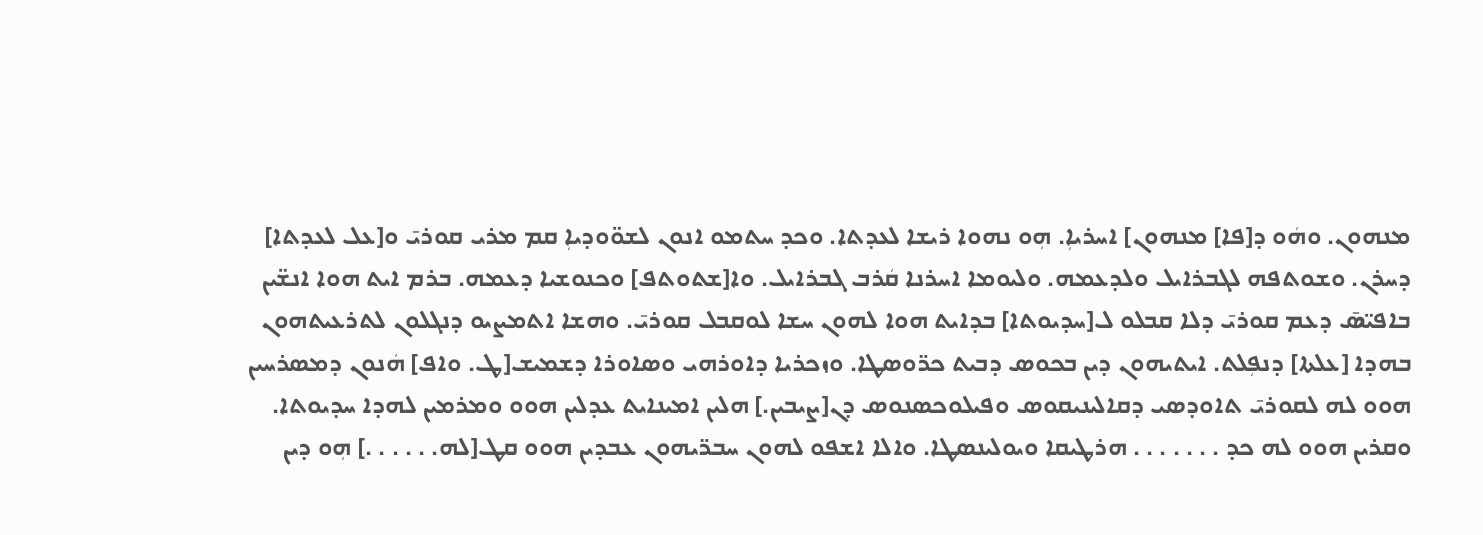ܡܢܗܘܢ. ܘܗܿܘ ܕ[ܦܐ] ܡܢܗܘܢ] ܐܚܪܝܐܼ. ܗܼܘ ܢܗܘܐ ܪܝܫܐ ܠܥܕܬܐ. ܘܟܕ ܚܬܡܘ ܐܢܘܢ ܠܫܘ̈ܘܕܝܐܼ ܩܡ ܡܪܝ ܩܘܪܝ̄ ܘ[ܥܠ ܠܥܕܬܐ] ܕܚܪܢ. ܘܫܘܬܦܗ ܠܓܒܪܐܝܠ ܘܠܕܥܡܗ. ܘܠܝܘܡܐ ܐܚܪܢܐ ܩܿܪܒ ܓܒܪܐܝܠ. ܘܐ[ܫܬܘܬܦ] ܘܟܢܘܫܝܐ ܕܥܡܗ. ܒܪܡ ܐܝܬ ܗܘܐ ܐܢܫ̈ܝܢ ܒܐܦܝ̈ܣ̄ ܕܥܡ ܩܘܪܝ̄ ܕܠܐ ܩܒܠܘ ܠ[ܚܕܝܘܬܐ] ܒܕܐܝܬ ܗܘܐ ܠܗܘܢ ܚܫܐ ܠܘܩܒܠ ܩܘܪܝ̄. ܘܗܫܐ ܐܬܡܨܝܘ ܕܢܓܠܘܢ ܠܬܪܥܝܬܗܘܢ ܒܗܕܐ [ܥܠܬܐ] ܕܢܦܼܠܬ. ܐܝܬܝܗܘܢ ܕܝܢ ܒܟܘܣ ܕܒܝܬ ܟܪ̈ܘܣܛܐ. ܘܙܟܪܝܐ ܕܐܘܪܗܝ ܘܣܐܘܪܐ ܕܫܡܝܫ[ܛ. ܘܐܦ] ܗܿܢܘܢ ܕܡܣܪܚܝܢ ܗܘܘ ܠܗ ܠܩܘܪܝ̄ ܬܐܘܕܣܝ ܕܩܐܠܝܢܝܩܘܣ ܘܦܝܠܘܟܣܢܘܣ ܕܢ[ܨܝܒܝܢ.] ܗܠܝܢ ܐܡܝܢܐܝܬ ܥܕܠܝܢ ܗܘܘ ܘܡܪܡܝܢ ܠܗܕܐ ܚܕܝܘܬܐ. ܘܩܪܝܢ ܗܘܘ ܠܗ ܟܕ . . . . . . . ܗܪܛܝܩܐ ܘܝܘܠܝܢܣܛܐ. ܘܐܠܐ ܐܫܦܘ ܠܗܘܢ ܚܒܪ̈ܝܗܘܢ ܥܒܕܝܢ ܗܘܘ ܩܛ[ܠܗ. . . . . .] ܗܼܘ ܕܝܢ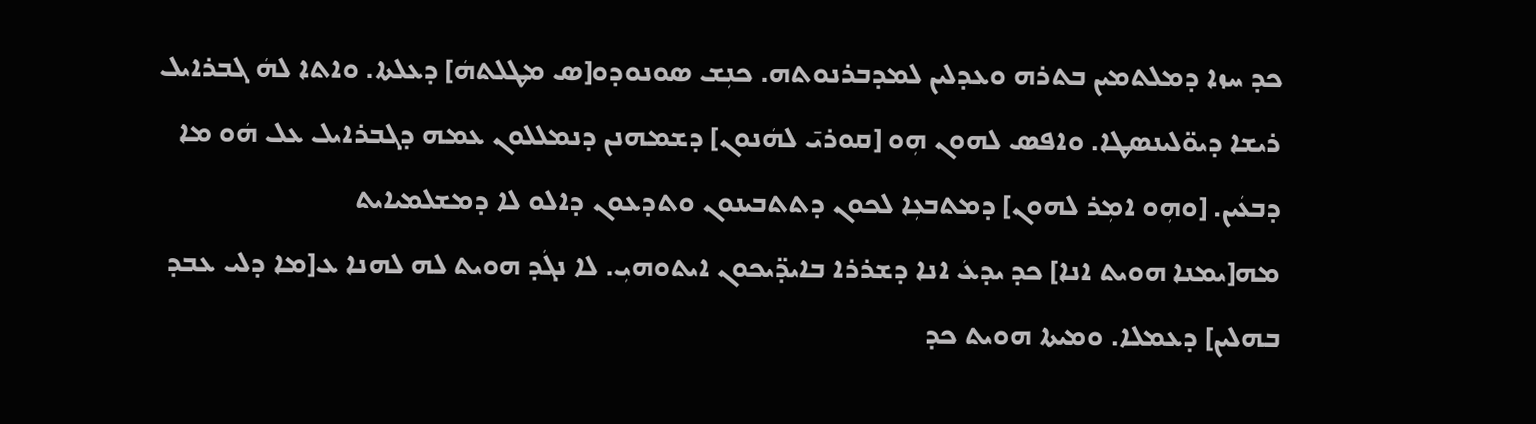ܟܕ ܚܙܐ ܕܡܠܬܡܝܢ ܒܬܪܗ ܘܥܕܠܝܢ ܠܡܕܒܪܢܘܬܗ. ܟܢܼܫ ܣܘܢܘܕܘ[ܣ ܡܛܠܬܗܿ] ܕܥܠܬܐ. ܘܐܬܐ ܠܗܿ ܓܒܪܐܝܠ ܪܝܫܐ ܕܝܘ̈ܠܝܢܣܛܐ. ܘܐܦܣ ܠܗܘܢ ܗܼܘ [ܩܘܪܝ̄ ܠܗܿܢܘܢ] ܕܫܡܗܢܢ ܕܢܡܠܠܘܢ ܥܡܗ ܕܓܒܪܐܝܠ ܥܠ ܗܿܘ ܡܐ ܕܒܥܿܝܢ. [ܘܗܼܘ ܐܡܼܪ ܠܗܘܢ] ܕܡܬܒܥܼܐ ܠܟܘܢ ܕܬܬܒܝܢܘܢ ܘܬܕܥܘܢ ܕܐܠܘ ܠܐ ܕܡܫܠܡܝܐܝܬ
ܡܗ[ܝܡܢܐ ܗܘܝܬ ܐܢܐ] ܟܕ ܝܕܥܿ ܐܢܐ ܕܫܪܪܐ ܒܐܝܕ̈ܝܟܘܢ ܐܝܬܘܗܝܼ. ܠܐ ܢܓܿܕ ܗܘܝܬ ܠܗ ܠܗܢܐ ܥ[ܡܐ ܕܠܝ ܥܒܕ ܒܗܠܝܢ] ܕܥܡܠܐ. ܘܡܝܬܐ ܗܘܝܬ ܟܕ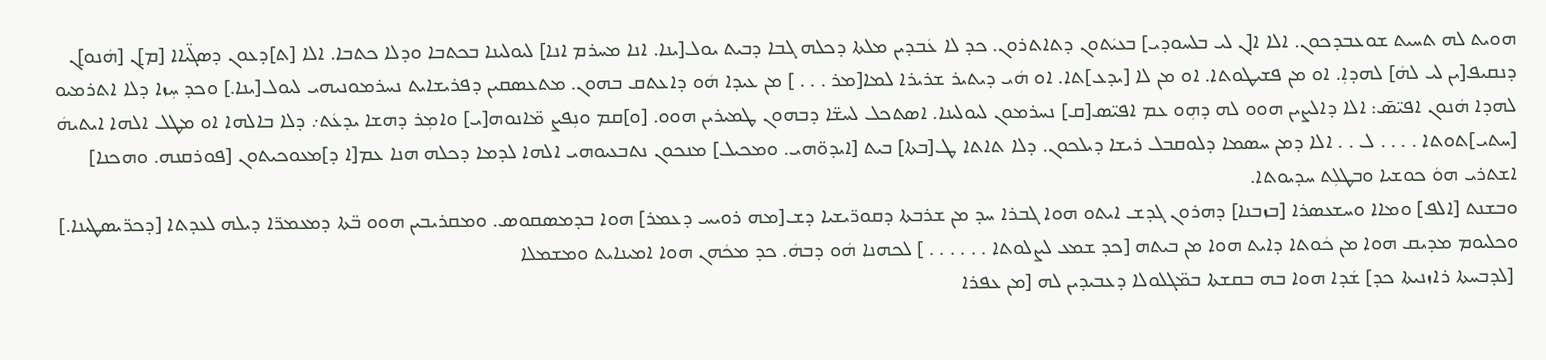ܗܘܝܬ ܠܗ ܬܚܝܬ ܫܘܥܒܕܟܘܢ. ܐܠܐ ܐ[ܢ ܠܝ ܒܠܚܘܕܝ] ܒܥܝܿܬܘܢ ܕܬܐܬܪܘܢ. ܟܕ ܠܐ ܥܿܒܕܝܢ ܡܠܬܐ ܕܟܠܗ ܓܒܐ ܕܒܝܬ ܝܘܠ[ܝܢܐ. ܐܢܐ ܡܚܪܡ ܐܢܐ] ܠܝܘܠܝܢܐ ܒܟܬܒܐ ܘܕܠܐ ܟܬܒܐ. ܐܠܐ [ܬ]ܕܥܘܢ ܕܣܓ̈ܝܐܐ [ܡ]ܢ [ܗܿܢܘ]ܢ ܕܢܩܝܦ[ܝܢ ܠܝ ܠܗܿ] ܠܗܕܐܼ. ܐܘ ܡܢ ܦܫܝܛܘܬܐ. ܐܘ ܡܢ ܠܐ [ܝܕܥ]ܬܐ. ܐܘ ܗܿܝ ܕܝܬܝܪ ܫܪܝܪܐ ܠܡܐ[ܡܪ . . . ] ܡܢ ܥܝܕܐ ܗܿܘ ܕܐܥܬܩ ܒܗܘܢ. ܡܬܥܣܩܝܢ ܕܦܪܝܫܐܝܬ ܢܚܪܡܘܢܝܗܝ ܠܝܘܠ[ܝܢܐ.] ܘܟܕ ܚܼܙܐ ܕܠܐ ܐܬܪܡܝܘ ܠܗܕܐ ܗܿܢܘܢ ܐܦܝ̈ܣ̄: ܐܠܐ ܕܐܠܨܝܢ ܗܘܘ ܠܗ ܕܗܼܘ ܥܡ ܐܦܝ̈ܣ[ܩ] ܢܚܪܡܘܢ ܠܝܘܠܝܢܐ. ܐܣܬܟܠ ܠܚܫ̈ܐ ܕܒܗܘܢ ܛܡܝܪܝܢ ܗܘܘ. [ܘ]ܩܡ ܘܢܼܦܨ ܡ̈ܐܢܘܗ[ܝ] ܘܐܡܼܪ ܕܗܫܐ ܝܕܥܿܬ܇ ܕܠܐ ܒܐܠܗܐ ܐܘ ܡܛܠ ܐܠܗܐ ܐܝܬܝܗܿ [ܚܬܝ]ܬܘܬܐ . . . . ܠ . . ܐܠܐ ܕܡܢ ܚܣܡܐ ܕܠܘܩܒܠ ܪܝܫܐ ܕܝܠܟܘܢ. ܕܠܐ ܬܐܬܐ ܛ[ܒܬܐ] ܒܝܬ [ܐܝܕܘ̈ܗܝ. ܘܡܟܝܠ] ܡܢܟܘܢ ܢܬܒܥܝܘܗܝ ܐܠܗܐ ܠܕܡܐ ܕܟܠܗ ܗܢܐ ܥܡ[ܐ ܕ]ܡܥܘܟܝܬܘܢ [ܦܘܪܩܢܗ. ܘܗܟܢܐ] ܐܫܬܪܝ ܗܘܿ ܟܘܫܝܐ ܘܒܛܠܼܬ ܚܕܝܘܬܐ.
ܘܒܫܢܬ [ܐܠܦ] ܘܡܐܐ ܘܚܫܥܣܪܐ [ܒܙܒܢܐ] ܕܗܪܘܢ ܓܕܫ ܐܝܬܘ ܗܘܐ ܓܒܪܐ ܚܕ ܡܢ ܫܪܒܬܐ ܕܩܘܪ̈ܝܫܝܐ ܕܫ[ܡܗ ܪܘܝܚ ܕܥܡܪ] ܗܘܐ ܒܕܡܣܩܘܣ. ܘܡܩܪܝܒܝܢ ܗܘܘ ܒ̈ܬܐ ܕܡܥܡܪ̈ܐ ܕܝܠܗ ܠܥܕܬܐ [ܕܟܪ̈ܝܣܛܝܢܐ.] ܘܟܠܝܘܡ ܡܕܝܩ ܗܘܐ ܡܢ ܟܿܘܬܐ ܕܐܝܬ ܗܘܐ ܡܢ ܒܝܬܗ [ܟܕ ܫܡܥ ܠܨܠܘܬܐ . . . . . . ] ܠܟܗܢܐ ܗܿܘ ܕܒܗܿ. ܟܕ ܡܟܿܗܢ ܗܘܐ ܐܡܝܢܐܝܬ ܘܡܫܡܠܐ
 [ܠܕܒܚܬܐ ܪܐܙܢܝܬܐ ܟܕ] ܫܿܕܐ ܗܘܐ ܒܗ ܒܩܫܬܐ ܒܡ̈ܓܠܘܠܐ ܕܥܒܝܕܝܢ ܠܗ [ܡܢ ܥܦܪܐ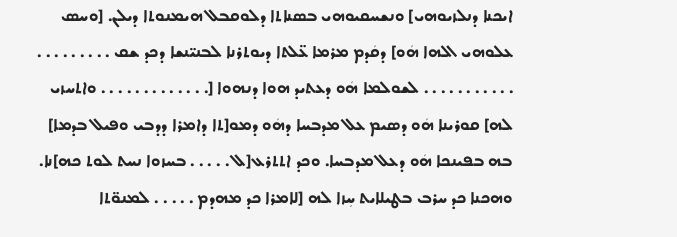ܐܝܟܢܐ ܕܢܠܙܝܘܗܝ] ܘܢܫܚܩܝܘܗܝ ܒܣܢܐܬܐ ܕܠܘܩܒܠ ܗܝܡܢܘܬܐ ܕܝܠܢ. [ܘܚܣ ܥܠܘܗܝ ܐܠܗܐ ܗܿܘ] ܕܩܿܕܡ ܡܪܡܐ ܥ̈ܠܬܐ ܕܝܘܬܪܢܐ ܠܒܢܝ̈ܢܫܐ ܕܟܕ ܫܩ . . . . . . . . . . . . . . . . . . . . ܠܫܘܠܡܐ ܗܿܘ ܕܥܬܝܕ ܗܘܐ ܕܢܗܘܐ [. . . . . . . . . . . . . ܘܐܬܚܙܝ ܠܗ] ܩܘܪܝܢܐ ܗܿܘ ܕܣܝܡ ܥܠ ܡܕܒܚܐ ܕܗܿܘ ܕܡܘ[ܬܐ ܕܐܡܪܐ ܕܕܒܝ ܘܦܝܠ ܒܕܡܐ] ܒܗ ܒܦܝܢܟܐ ܗܿܘ ܕܥܠ ܡܕܒܚܐ. ܘܟܕ ܐܬܬܪܥ[ܠ . . . . . ܒܚܙܘܐ ܢܚܬ ܠܘܬ ܟܗ]ܢܐ. ܘܗܟܢܐ ܟܕ ܚܪܒ ܒܛܝܠܐܝܬ ܚܼܙܐ ܠܗ [ܠܐܡܪܐ ܟܕ ܡܗܕܡ . . . . . ܠܡܢܘ̈ܬܐ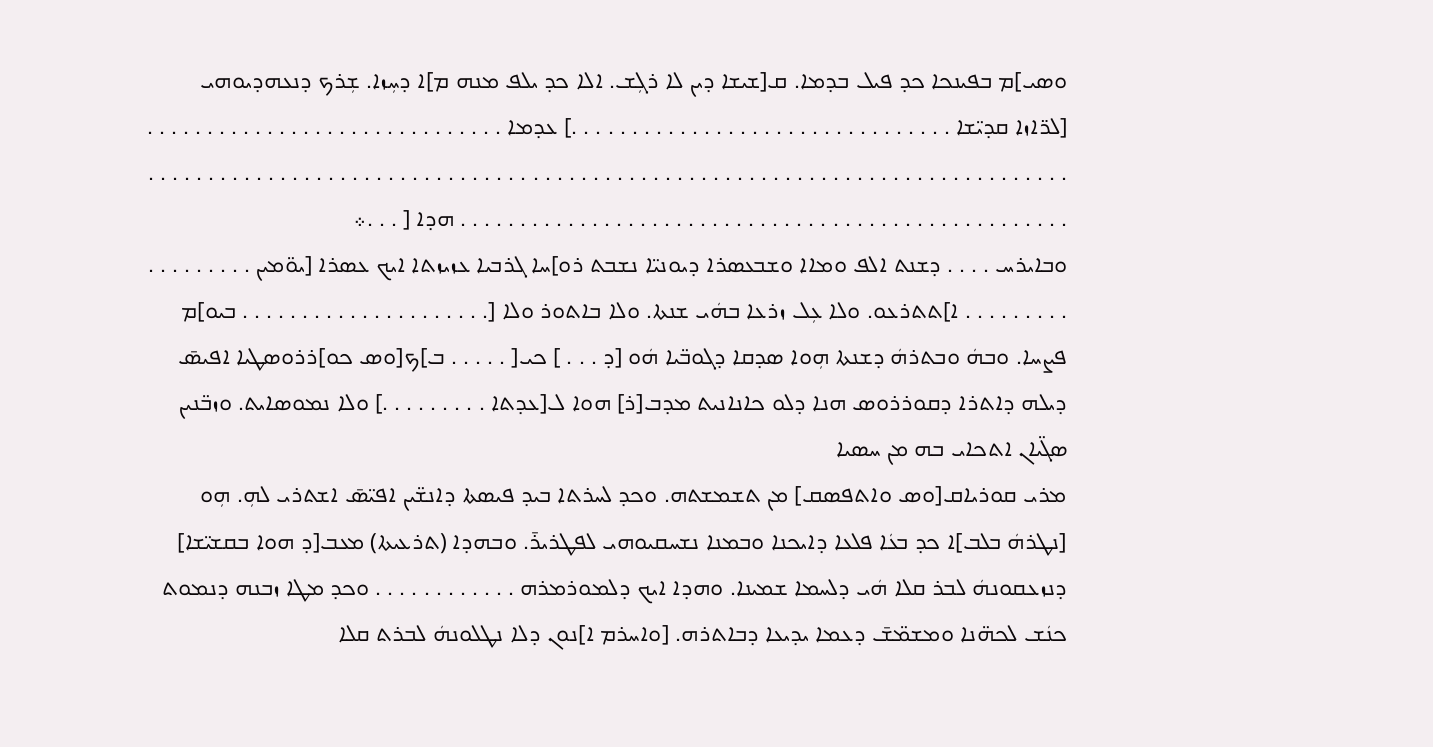ܘܣܝ]ܡ ܒܦܝܢܟܐ ܟܕ ܦܝܠ ܒܕܡܐ. ܩ[ܫܝܫܐ ܕܝܢ ܠܐ ܪܓܼܫ. ܐܠܐ ܟܕ ܝܠܦ ܡܢܗ ܡ]ܐ ܕܚܼܙܐ. ܫܼܪܟ ܕܢܥܗܕܝܘܗܝ [ܠܪ̈ܐܙܐ ܩܕܝ̈ܫܐ . . . . . . . . . . . . . . . . . . . . . . . . . . . . . . . .] ܥܕܡܐ . . . . . . . . . . . . . . . . . . . . . . . . . . . . . . . . . . . . . . . . . . . . . . . . . . . . . . . . . . . . . . . . . . . . . . . . . . . . . . . . . . . . . . . . . . . . . . . . . . . . . . . . . . . . . . . . . . . . . . . . . . . . . . . . . . . . . . . . . . . . . . . . . . . . . . . . . . . . . . ܗܕܐ [ . . .܀
ܘܒܐܝܪܚ . . . . ܕܫܢܬ ܐܠܦ ܘܡܐܐ ܘܫܒܥܣܪܐ ܕܝܘܢܝ̈ܐ ܢܫܒܬ ܪܘ]ܚܐ ܓܪܒܝܐ ܥܙܝܙܬܐ ܐܝܟ ܥܣܪܐ [ܝܘ̈ܡܝܢ . . . . . . . . . . . . . . . . . . ܐ]ܬܬܪܥܘ. ܘܠܐ ܥܼܠ ܙܪܥܐ ܒܗܿܝ ܫܢܬܐ. ܘܠܐ ܒܐܬܘܪ ܘܠܐ [. . . . . . . . . . . . . . . . . . . . . ܒܝܘ]ܡ ܦܨܚܐ. ܘܒܗܿ ܘܒܬܪܗܿ ܕܫܢܬܐ ܗܼܘܐ ܣܕܩܐ ܕܓܘܒ̈ܝܐ ܗܿܘ [ܕ . . . ] ܟܝ[ . . . . . ܒ]ܟ[ܘܣ ܟܘ]ܪܪܘܣܛܝܐ ܐܦܝܣ̄ ܕܝܠܗ ܕܐܬܪܐ ܕܩܘܪܪܘܣ ܗܢܐ ܕܠܘ ܟܐܢܐܢܝܬ ܡܕܒ[ܪ] ܗܘܐ ܠ[ܥܕܬܐ . . . . . . . . .] ܘܠܐ ܢܡܘܣܐܝܬ. ܘܙܒ̈ܢܝܢ ܣܓ̈ܝܐܢ ܐܬܟܐܝ ܒܗ ܡܢ ܚܣܝܐ
ܡܪܝ ܩܘܪܝܐܩ[ܘܣ ܘܐܬܦܣܩ] ܡܢ ܬܫܡܫܬܗ. ܘܟܕ ܠܚܪܬܐ ܒܝܕ ܦܝܣܬܐ ܕܐܢܫ̈ܝܢ ܐܦܝ̈ܣ̄ ܐܫܬܪܝ ܠܗܼ. ܗܼܘ [ܢܛܪܗܿ ܒܠܒ]ܐ ܟܕ ܒܥܿܐ ܦܠܥܐ ܕܐܝܟܢܐ ܘܒܡܢܐ ܢܫܚܩܝܘܗܝ ܠܦܛܪܝܪ̄. ܘܒܗܕܐ (ܬܪܥܝܬܐ) ܡܥܒ[ܕ ܗܘܐ ܒܩܫܝ̈ܫܐ] ܕܢܙܥܩܘܢܗܿ ܠܒܪ ܩܠܐ ܗܿܝ ܕܠܚܡܐ ܫܡܝܢܐ. ܘܗܕܐ ܐܝܟ ܕܠܡܘܪܡܪܗ . . . . . . . . . . . . ܘܟܕ ܡܛܐ ܙܒܢܗ ܕܢܡܘܬ ܟܢܿܫ ܠܟܗ̈ܢܐ ܘܡܫܡ̈ܫ̄ ܕܥܡܐ ܝܕܝܥܐ ܕܒܐܬܪܗ. [ܘܐܚܪܡ ܐ]ܢܘܢ ܕܠܐ ܢܛܠܘܢܗܿ ܠܒܪܬ ܩܠܐ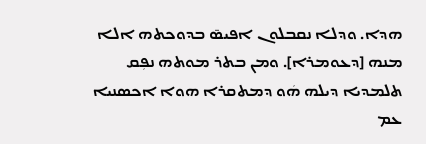ܗܕܐ. ܘܕܠܐ ܢܩܒܠܘܢ ܐܦܝܣ̄ ܒܕܘܟܬܗ ܐܠܐ ܡܢܗ [ܕܥܘܡܪܐ]. ܘܡܢ ܒܬܪ ܡܘܬܗ ܢܦܼܩ ܬܠܡܕܝܐ ܕܝܠܗ ܗܿܘ ܕܡܬܩܪܐ ܗܘܐ ܐܟܣܢܝܐ ܥܡ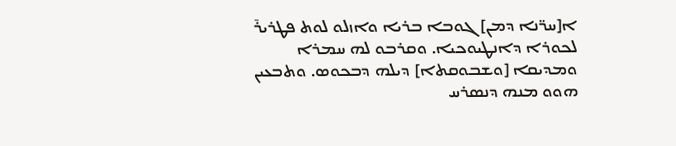ܐ[ܚܪ̈ܢܐ ܕܡܢ] ܓܘܒܐ ܒܪܝܐ ܘܐܙܠܘ ܠܘܬ ܦܛܪܝܪ̄ ܠܟܘܪܐ ܕܐܢܛܝܘܟܝܐ. ܘܩܪܒܘ ܠܗ ܚܡܪܐ ܘܡܕܝܩܐ [ܘܫܒܘܩܬܐ] ܕܝܠܗ ܕܒܟܘܣ. ܘܬܒܥܝܢ ܗܘܘ ܡܢܗ ܕܢܣܪܚ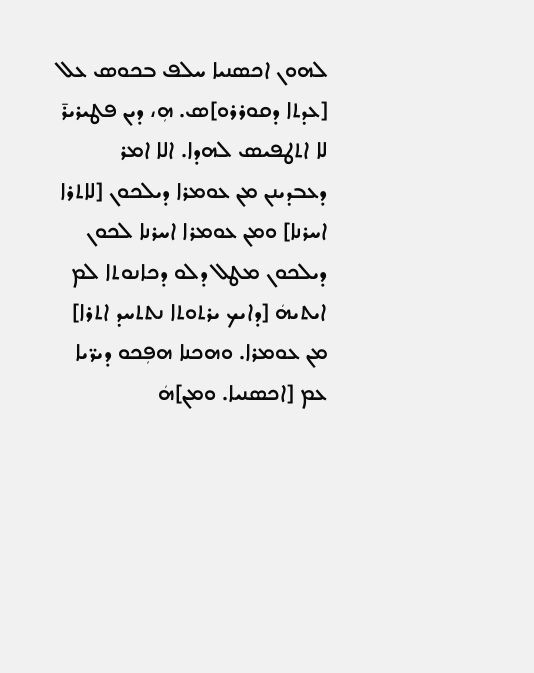ܠܗܘܢ ܐܟܣܢܝܐ ܚܠܦ ܒܟܘܣ ܥܠ [ܥܕܬܐ ܕܩܘܪܪܘ]ܣ. ܗܼ، ܕܝܢ ܦܛܝܪܝܪ̄ ܠܐ ܐܬܛܦܝܣ ܠܗܕܐ. ܐܠܐ ܐܡܪ ܕܥܒܕܝܢܢ ܡܢ ܥܘܡܪܐ ܕܝܠܟܘܢ [ܠܐܬܪܐ ܐܚܪܢܐ] ܘܡܢ ܥܘܡܪܐ ܐܚܪܢܐ ܠܟܘܢ ܕܝܠܟܘܢ ܡܛܠ ܕܠܘ ܕܟܐܢܘܬܐ ܠܡ ܐܝܬܝܗܿ [ܕܐܝܟ ܝܪܬܘܬܐ ܢܬܬܚܕ ܐܬܪܐ] ܡܢ ܥܘܡܪܐ. ܘܗܟܢܐ ܗܦܼܟܘ ܕܝܪ̈ܝܐ ܥܡ [ܐܟܣܢܝܐ. ܘܡܢ]ܗܿ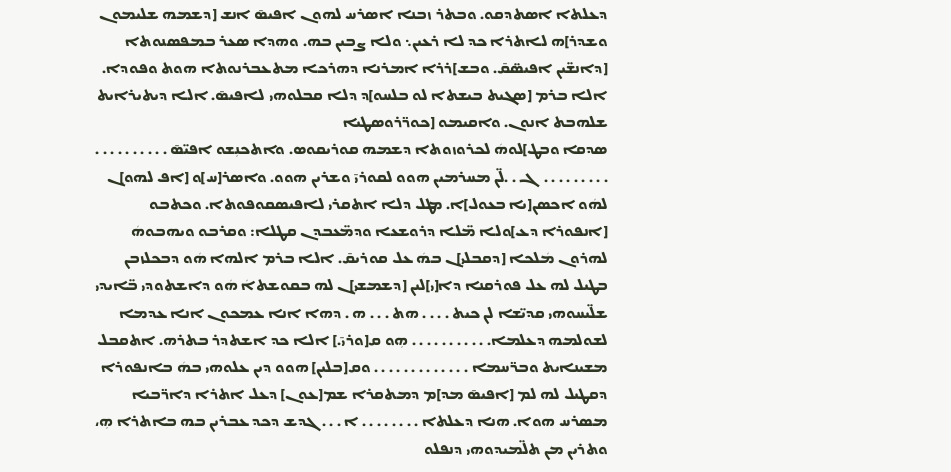ܕܥܠܬܐ ܐܣܬܕܩܘ. ܘܒܬܪ ܙܒܢܐ ܐܣܪܚ ܠܗܘܢ ܐܦܝܣ̄ ܐܢܫ [ܕܫܡܗ ܫܠܝܡܘܢ ܘܫܕܪ]ܗ ܠܐܬܪܐ ܟܕ ܠܐ ܪܥܝܢ܆ ܘܠܐ ܨܒܝܢ ܒܗ. ܘܗܕܐ ܣܥܪ ܒܡܦܣܢܘܬܐ [ܕܐܢܫ̈ܝܢ ܐܦܝܣ̈ܩ̄. ܘܒܫ]ܪܪܐ ܐܡܪܢܐ ܕܗܪܟܐ ܡܬܥܒܪܢܘܬܐ ܗܘܬ ܘܦܘܕܐ. ܐܠܐ ܒܪܡ [ܣܓܝܬ ܒܝܫܬܐ ܠܘ ܒܠܚܘ]ܕ ܕܠܐ ܩܒܠܘܗܝ ܠܐܦܝܣ̄. ܐܠܐ ܕܝܬܝܪܐܝܬ ܫܠܗܒܬ ܐܢܘܢ. ܘܐܩܝܡܘ [ܟܘܪ̈ܪܘܣܛܝܐ
ܣܕܩܐ ܘܒܛ]ܠܘܗܿ ܠܟܪܘܙܘܬܐ ܕܫܡܗ ܩܘܪܝܩܘܣ. ܘܐܬܟܢܼܫܘ ܐܦܝ̈ܣ̄ . . . . . . . . . . . . . . . . . . .  ܓ . .ܠ̈ܢ ܡܚܪܡܝܢ ܗܘܘ ܠܩܘܪܝ̄ ܘܫܪܝܢ ܗܘܘ. ܘܐܣܪ[ܚ]ܘ [ܐܦ ܠܗܘ]ܢ ܠܗܿܘ ܐܟܣܢ[ܝܐ ܒܥܘܠ]ܐ. ܡܛܠ ܕܠܐ ܐܬܩܪܝ ܠܐܦܝܣܩܘܦܘܬܐ. ܘܟܬܒܘ [ܐܢܦܘܪܐ ܕܥ]ܘܠܐ ܡ̈ܠܐ ܕܪܘܫܥܐ ܘܕܡ̈ܥܒܕܢ ܩܛܠܐ: ܘܩܪܒܘ ܘܝܗܒܘܗܿ ܠܗܪܘܢ ܡܿܠܟܐ [ܕܩܒܠܝ]ܢ ܒܗܿ ܥܠ ܩܘܪܝܩ̄. ܐܠܐ ܒܪܡ ܐܠܗܐ ܗܿܘ ܕܒܟܠܙܒܢ ܒܛܝܠ ܠܗ ܥܠ ܦܘܪܩܢܐ ܕܐ[ܝ]ܠܝܢ [ܕܫܡܫܝ]ܢ ܠܗ ܒܩܘܫܬܐܿ ܗܿܘ ܕܐܫܬܘܕܝ ܒ̈ܐܝܕܝ ܫܠ̈ܝܚܘܗܝ ܩܕܝ̈ܫܐ ܠܢ ܟܝܬ . . . . ܗܬ . . . ܗ . ܕܗܐ ܐܢܐ ܥܡܟܘܢ ܐܢܐ ܥܕܡܐ ܠܫܘܠܡܗ ܕܥܠܡܐ. . . . . . . . . . . ܗܼܘ ܩ[ܘܪܝ̄.] ܐܠܐ ܟܕ ܐܫܬܕܪ ܒܬܪܗ. ܐܬܩܒܠ ܡܫܝܢܐܝܬ ܘܒܪ̈ܚܡܐ . . . . . . . . . . . . . ܘܩ[ܒܠܝܢ] ܗܘܘ ܕܝܢ ܥܠܘܗܝ ܒܗܿ ܒܐܢܦܘܪܐ ܕܩܛܝܠ ܠܗ ܠܡ [ܐܦܝܣ̄ ܡܕ]ܡ ܕܡܬܩܪܐ ܫܡ[ܥܘܢ] ܕܥܠ ܐܬܪܐ ܕܐܪ̈ܒܝܐ ܡܣܪܚ ܗܘܐ. ܗܢܐ ܕܥܠܬܐ . . . . . . . . ܐ . . . ܓܕܫ ܕܟܕ ܥܒܪܝܢ ܒܗ ܒܐܬܪܐ ܗܼ، ܘܬܪܝܢ ܡܢ ܬܠ̈ܡܝܕܘܗܝ ܕܢܦܠܘ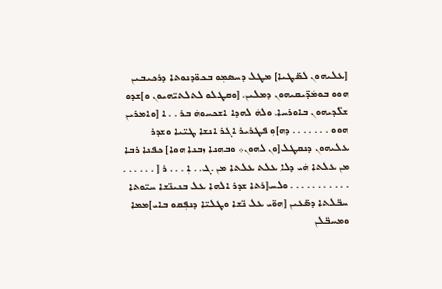[ܥܠܝܗܘܢ ܠܣ̈ܛܝܐ] ܡܛܠ ܕܚܣܡܼܘ ܒܟܘ̈ܕܢܘܬܐ ܕܪܟܝܒܝܢ ܗܘܘ ܒܘܡܿܕ̈ܝܩܝܗܘܢ ܕܡܠܝܢ. [ܘܩܛܠܘ ܠܬܠܬܝ̈ܗܝܘܢ ܘ]ܫܕܘ ܫܠ̈ܕܝܗܘܢ ܒܐܘܪܚܐ. ܘܠܗܿ ܠܗܕܐ ܐܫܟܚܘܗܿ ܒܪ . . ܐ [ܘܐܡܪܝܢ ܗܘܘ . . . . . . . ܕܗ]ܘܼ ܦܛܪܝܪ ܐܓܪ ܐܢܫܐ ܛܝ̈ܝܐ ܘܫܕܪ ܥܠܝܗܘܢ ܕܢܩܛܠ[ܘܢ ܠܗܘܢ܀ ܘܒܗܢܐ ܙܒܢܐ ܗܘܐ] ܟܦܢܐ ܪܒܐ ܡܢ ܥܠܬܐ ܗܿܝ ܕܠܐ ܥܠܬ ܥܠܬܐ ܡܢ .ܓ. . ܐܼ . . . ܪ [ . . . . . . . . . . . . . . . . . ܘܠܚ[ܪܬܐ ܫܕܪ ܐܠܗܐ ܥܠ ܒܢܝܢ̈ܫܐ ܚܝ̈ܘܬܐ ܚܒ̈ܠܬܐ ܕܣ̈ܥܝܢ [ܗܘ̈ܝ ܥܠ ܢ̈ܫܐ ܘܛܠܝ̈ܐ ܕܢܦܼܩܘ ܒܐܝ]ܡܡܐ ܘܡܚܒ̈ܠܢ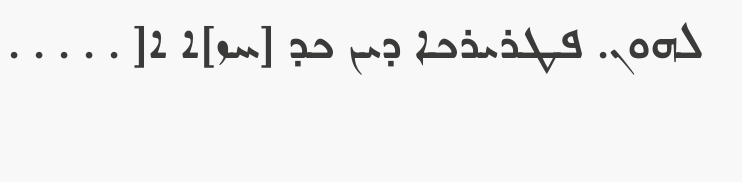ܠܗܘܢ. ܦܛܪܝܪܟܐ ܕܝܢ ܟܕ [ܚܙ]ܐ ܐ[ . . . . .